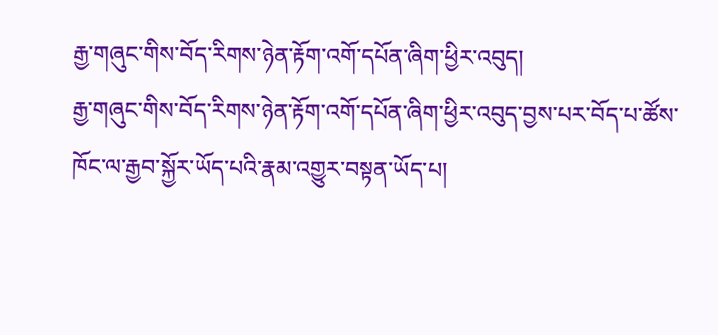རྒྱ་གཞུང་གིས་བོད་རིགས་ཉེན་རྟོག་འགོ་དཔོན་ཞིག་ཕྱིར་འབུད།
རྒྱ་གཞུང་གིས་བོད་རིགས་ཉེན་རྟོག་འགོ་དཔོན་ཞིག་ཕྱིར་འབུད་བྱས་པར་བོད་པ་ཚོས་ཁོང་ལ་རྒྱབ་སྐྱོར་ཡོད་པའི་རྣམ་འགྱུར་བསྟན་ཡོད་པ།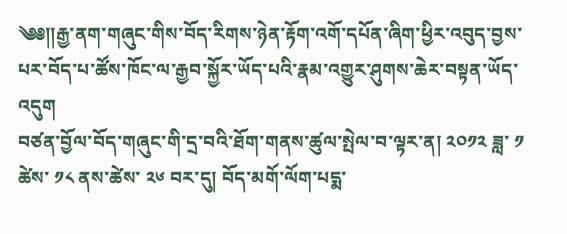༄༅༎རྒྱ་ནག་གཞུང་གིས་བོད་རིགས་ཉེན་རྟོག་འགོ་དཔོན་ཞིག་ཕྱིར་འབུད་བྱས་པར་བོད་པ་ཚོས་ཁོང་ལ་རྒྱབ་སྐྱོར་ཡོད་པའི་རྣམ་འགྱུར་ཤུགས་ཆེར་བསྟན་ཡོད་འདུག
བཙན་བྱོལ་བོད་གཞུང་གི་དྲ་བའི་ཐོག་གནས་ཚུལ་སྤེལ་བ་ལྟར་ན། ༢༠༡༢ ཟླ་ ༡ ཚེས་ ༡༨ ནས་ཚེས་ ༢༦ བར་དུ། བོད་མགོ་ལོག་པདྨ་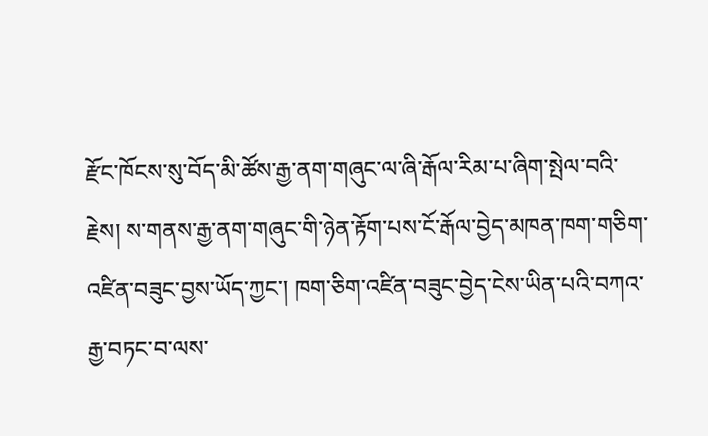རྫོང་ཁོངས་སུ་བོད་མི་ཚོས་རྒྱ་ནག་གཞུང་ལ་ཞི་རྒོལ་རིམ་པ་ཞིག་སྤེལ་བའི་རྗེས། ས་གནས་རྒྱ་ནག་གཞུང་གི་ཉེན་རྟོག་པས་ངོ་རྒོལ་བྱེད་མཁན་ཁག་གཅིག་འཛིན་བཟུང་བྱས་ཡོད་ཀྱང་། ཁག་ཅིག་འཛིན་བཟུང་བྱེད་ངེས་ཡིན་པའི་བཀའ་རྒྱ་བཏང་བ་ལས་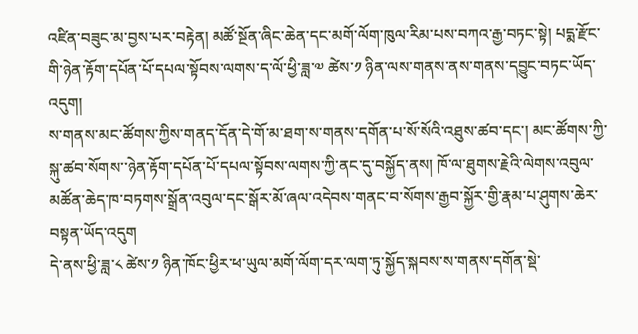འཛིན་བཟུང་མ་བྱས་པར་བརྟེན། མཚོ་སྔོན་ཞིང་ཆེན་དང་མགོ་ལོག་ཁུལ་རིམ་པས་བཀའ་རྒྱ་བཏང་སྟེ། པདྨ་རྫོང་གི་ཉེན་རྟོག་དཔོན་པོ་དཔལ་སྟོབས་ལགས་ད་ལོ་ཕྱི་ཟླ་༧ ཚེས་༡ ཉིན་ལས་གནས་ནས་གནས་དབྱུང་བཏང་ཡོད་འདུག།
ས་གནས་མང་ཚོགས་ཀྱིས་གནད་དོན་དེ་གོ་མ་ཐག་ས་གནས་དགོན་པ་སོ་སོའི་འཐུས་ཚབ་དང་། མང་ཚོགས་ཀྱི་སྐུ་ཚབ་སོགས་་ཉེན་རྟོག་དཔོན་པོ་དཔལ་སྟོབས་ལགས་ཀྱི་ནང་དུ་བསྐྱོད་ནས། ཁོ་ལ་ཐུགས་རྗེའི་ལེགས་འབུལ་མཚོན་ཆེད་ཁ་བཏགས་སྒྲོན་འབུལ་དང་སྒོར་མོ་ཞལ་འདེབས་གནང་བ་སོགས་རྒྱབ་སྐྱོར་གྱི་རྣམ་པ་ཤུགས་ཆེར་བསྟན་ཡོད་འདུག
དེ་ནས་ཕྱི་ཟླ་༨ ཚེས་༡ ཉིན་ཁོང་ཕྱིར་ཕ་ཡུལ་མགོ་ལོག་དར་ལག་ཏུ་སྐྱོད་སྐབས་ས་གནས་དགོན་སྡེ་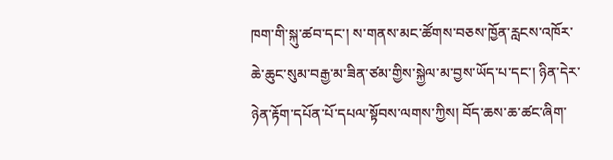ཁག་གི་སྐུ་ཚབ་དང་། ས་གནས་མང་ཚོགས་བཅས་ཁྱོན་རླངས་འཁོར་ཆེ་ཆུང་སུམ་བརྒྱ་མ་ཟིན་ཙམ་གྱིས་སྐྱེལ་མ་བྱས་ཡོད་པ་དང་། ཉིན་དེར་ཉེན་རྟོག་དཔོན་པོ་དཔལ་སྟོབས་ལགས་ཀྱིས། བོད་ཆས་ཆ་ཚང་ཞིག་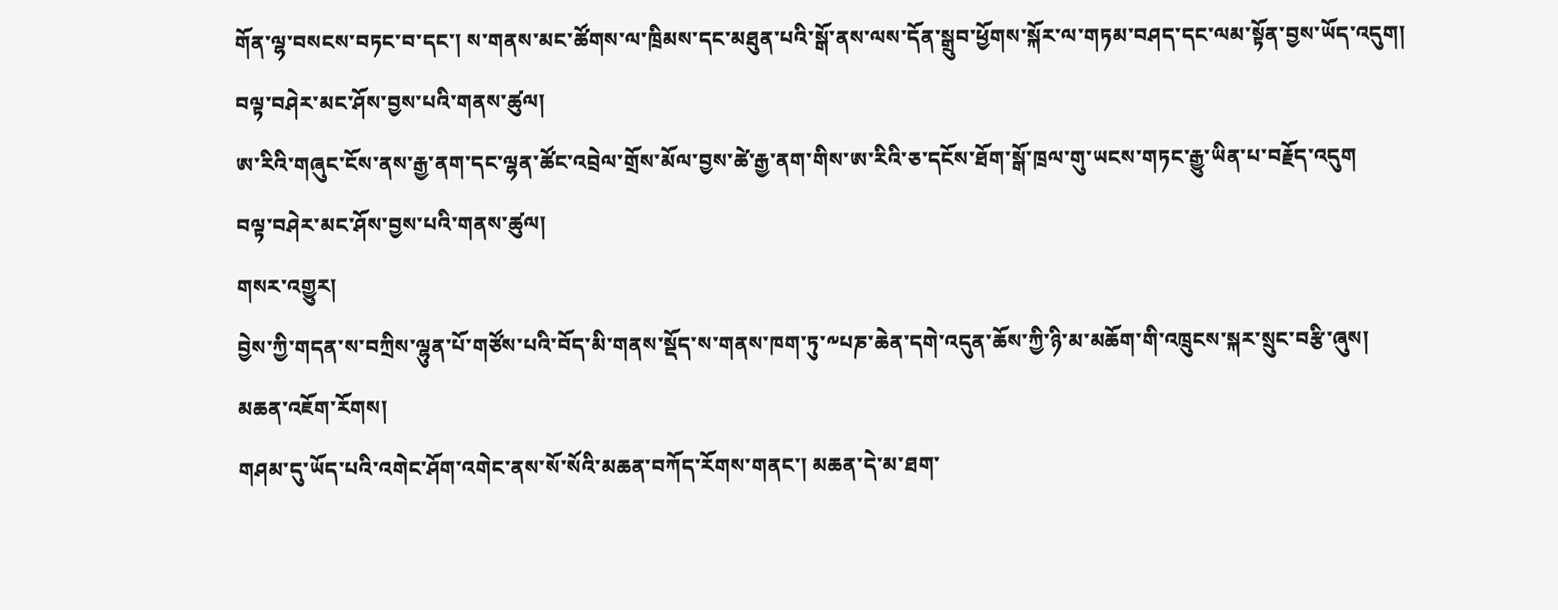གོན་ལྷ་བསངས་བཏང་བ་དང་། ས་གནས་མང་ཚོགས་ལ་ཁྲིམས་དང་མཐུན་པའི་སྒོ་ནས་ལས་དོན་སྒྲུབ་ཕྱོགས་སྐོར་ལ་གཏམ་བཤད་དང་ལམ་སྟོན་བྱས་ཡོད་འདུག།
བལྟ་བཤེར་མང་ཤོས་བྱས་པའི་གནས་ཚུལ།
ཨ་རིའི་གཞུང་ངོས་ནས་རྒྱ་ནག་དང་ལྷན་ཚོང་འབྲེལ་གྲོས་མོལ་བྱས་ཚེ་རྒྱ་ནག་གིས་ཨ་རིའི་ཅ་དངོས་ཐོག་སྒོ་ཁྲལ་གུ་ཡངས་གཏང་རྒྱུ་ཡིན་པ་བརྗོད་འདུག
བལྟ་བཤེར་མང་ཤོས་བྱས་པའི་གནས་ཚུལ།
གསར་འགྱུར།
བྱེས་ཀྱི་གདན་ས་བཀྲིས་ལྷུན་པོ་གཙོས་པའི་བོད་མི་གནས་སྡོད་ས་གནས་ཁག་ཏུ་༸པཎ་ཆེན་དགེ་འདུན་ཆོས་ཀྱི་ཉི་མ་མཆོག་གི་འཁྲུངས་སྐར་སྲུང་བརྩི་ཞུས།
མཆན་འཇོག་རོགས།
གཤམ་དུ་ཡོད་པའི་འགེང་ཤོག་འགེང་ནས་སོ་སོའི་མཆན་བཀོད་རོགས་གནང་། མཆན་དེ་མ་ཐག་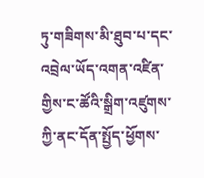ཏུ་གཟིགས་མི་ཐུབ་པ་དང་འབྲེལ་ཡོད་འགན་འཛིན་གྱིས་ང་ཚོའི་སྒྲིག་འཛུགས་ཀྱི་ནང་དོན་སྤྱོད་ཕྱོགས་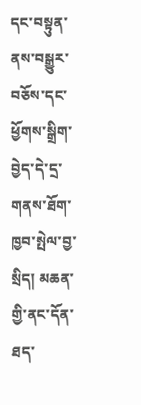དང་བསྟུན་ནས་བསྒྱུར་བཅོས་དང་ཕྱོགས་སྒྲིག་བྱེད་དེ་དྲ་གནས་ཐོག་ཁྱབ་སྤེལ་བྱ་སྲིད། མཆན་གྱི་ནང་དོན་ཐད་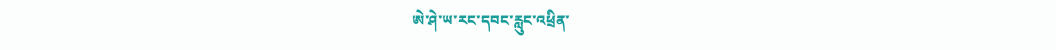ཨེ་ཤེ་ཡ་རང་དབང་རླུང་འཕྲིན་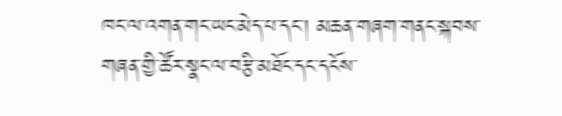ཁང་ལ་འགན་གང་ཡང་མེད་པ་དང་། མཆན་གཞག་གནང་སྐབས་གཞན་གྱི་ཚོར་སྣང་ལ་བརྩི་མཐོང་དང་དངོས་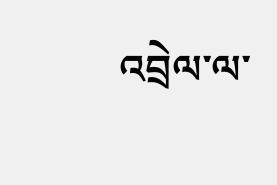འབྲེལ་ལ་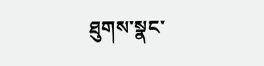ཐུགས་སྣང་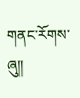གནང་རོགས་ཞུ༎